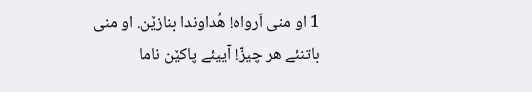1 او منی اَرواه! هُداوندا بنازێن. او منی باتنئے هر چیزّ! آییئے پاکێن ناما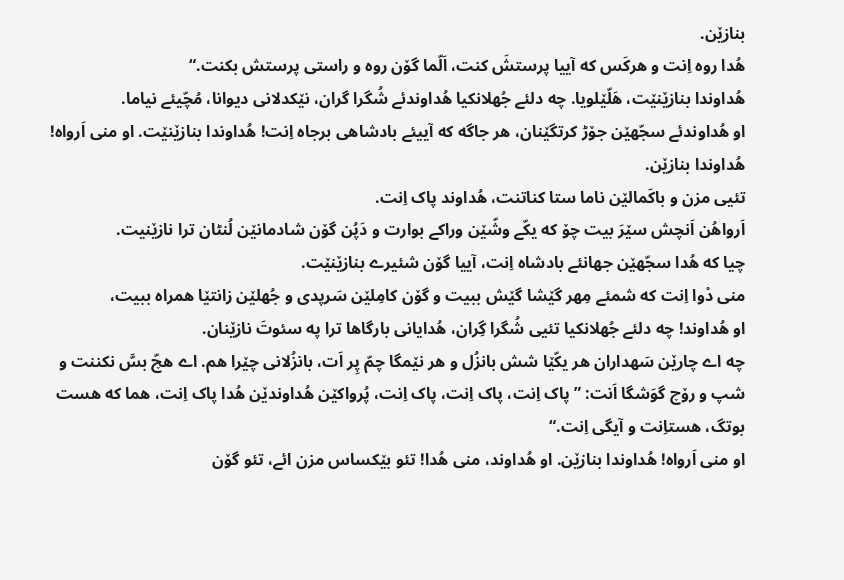بنازێن.
هُدا روه اِنت و هرکَس که آییا پرستشَ کنت، اَلّما گۆن روه و راستی پرستش بکنت.“
هُداوندا بنازێنێت، هَلّێلویا. چه دلئے جُهلانکیا هُداوندئے شُگرا گران، نێکدلانی دیوانا، مُچّیئے نیاما.
او هُداوندئے سجّهێن جۆڑ کرتگێنان، هر جاگه که آییئے بادشاهی برجاه اِنت! هُداوندا بنازێنێت. او منی اَرواه! هُداوندا بنازێن.
تئیی مزن و باکَمالێن ناما ستا کناتنت، هُداوند پاک اِنت.
اَرواهُن اَنچش سێرَ بیت چۆ که یکّے وشّێن وراکے بوارت و دَپُن گۆن شادمانێن لُنٹان ترا نازێنیت.
چیا که هُدا سجّهێن جهانئے بادشاه اِنت، آییا گۆن شئیرے بنازێنێت.
منی دْوا اِنت که شمئے مِهر گێشا گێش ببیت و گۆن کامِلێن سَرپدی و جُهلێن زانتێا همراه ببیت،
او هُداوند! چه دلئے جُهلانکیا تئیی شُگرا گِران، هُدایانی بارگاها ترا په سئوتَ نازێنان.
چه اے چارێن سَهداران هر یکّێا شش بانزُل و هر نێمگا چمّ پِر اَت، بانزُلانی چێرا هم. اے هچّ بسَّ نکننت و شپ و رۆچ گوَشگا اَنت: ”پاک اِنت، پاک اِنت، پاک اِنت، پُرواکێن هُداوندێن هُدا پاک اِنت، هما که هست بوتگ، هستاِنت و آیگی اِنت.“
او منی اَرواه! هُداوندا بنازێن. او هُداوند، منی هُدا! تئو بێکساس مزن ائے، تئو گۆن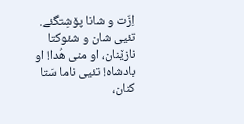اِزّت و شانا پۆشِتگئے.
تئیی شان و شئوکتا نازێنان، او منی هُدا! او بادشاه! تئیی ناما سَتا کنان،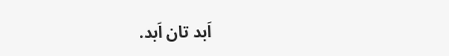اَبد تان اَبد.